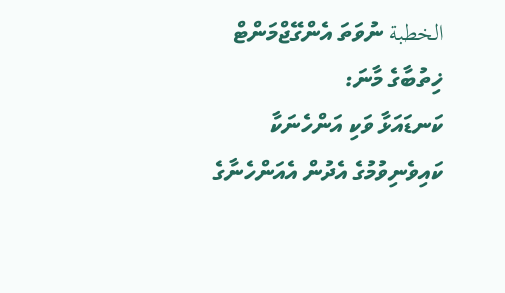الخطبة ނުވަތަ އެންގޭޖްމަންޓް
ޚިތުބާގެ މާނަ:
ކަނޑައަޅާ ވަކި އަންހެނަކާ ކައިވެނިވުމުގެ އެދުން އެއަންހެނާގެ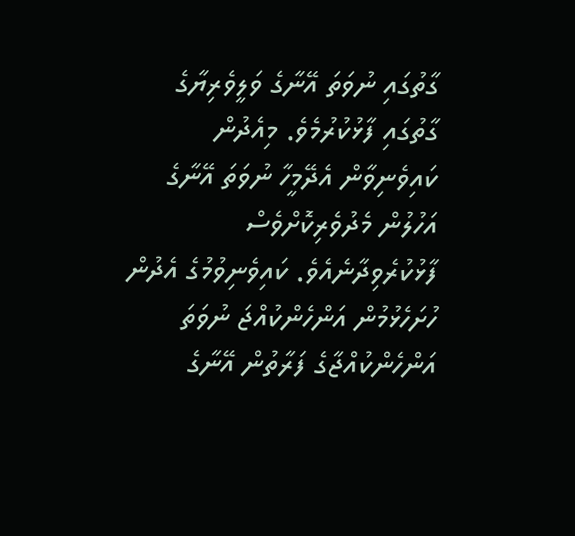ގާތުގައި ނުވަތަ އޭނާގެ ވަލީވެރިޔާގެ ގާތުގައި ފާޅުކުރުމެވެ. މިއެދުން ކައިވެނިވާން އެދޭމީހާ ނުވަތަ އޭނާގެ އަހުލުން މެދުވެރިކޮށްވެސް ފާޅުކުރެވިދާނެއެވެ. ކައިވެނިވުމުގެ އެދުން ހުށަހެޅުމުން އަންހެންކުއްޖަ ނުވަތަ އަންހެންކުއްޖާގެ ފަރާތުން އޭނާގެ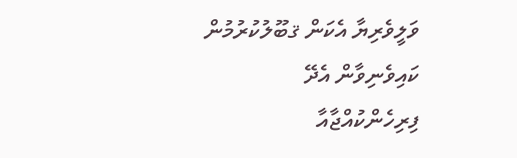ވަލީވެރިޔާ އެކަން ޤބޫލުކުރުމުން ކައިވެނިވާން އެދޭ ފިރިހެންކުއްޖާއާ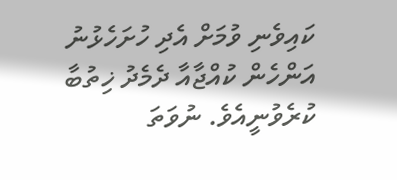ކައިވެނި ވުމަށް އެދި ހުށަހެޅުނު އަންހެން ކުއްޖާއާ ދެމެދު ޚިތުބާ ކުރެވުނީއެވެ. ނުވަތަ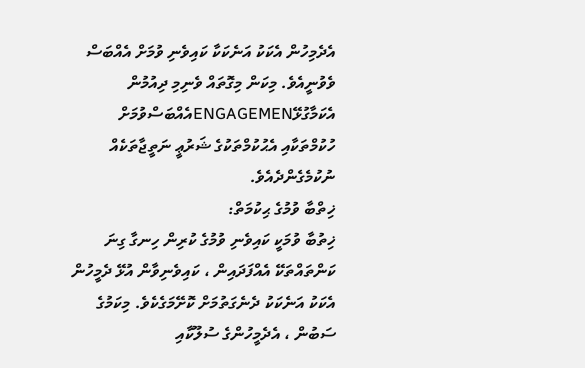އެދެމިހުން އެކަކު އަނެކަކާ ކައިވެނި ވުމަށް އެއްބަސް ވެވުނީއެވެ. މިކަން މިގޮތައް ވެނިމި ދިއުމުން އެކަމާގުޅޭENGAGEMENއެއްބަސްވުމަށް ހުކުމްތަކާއި އެޙުކުމްތަކުގެ ޝަރުޢީ ނަތީޖާތަކެއް ނުކުމެގެންދެއެވެ.
ޚިތްބާ ވުމުގެ ޙިކުމަތް:
ޚިތުބާ ވުމަކީ ކައިވެނި ވުމުގެ ކުރިން ހިނގާ ގިނަ ކަންތައްތަކޭ އެއްފަދައިން ، ކައިވެނިވާން އުޅޭ ދެމީހުން އެކަކު އަނެކަކު ދެނެގަތުމަށް ކޮށޭމަގެކެވެ. މިކަމުގެ ސަބުން ، އެދެމީހުންގެ ސުލޫކާއި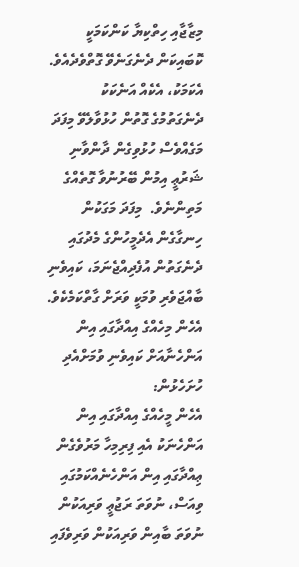މިޒާޖާއި ހިތްކިޔާ ކަންކަމަކީ ކޮބައިކަން ދެނެގަނެވޭ ގޮތްވެދެއެވެ. އެކަމަކު، އެކެއް އަނެކަކު ދެނެގަތުމުގެ ގޮތުން ހުޅުވާލެވޭ މިފަދަ މަގެއްވެސް ހުޅުވިގެން ދާންވާނި ޝަރުޢީ އިމުން ބޭރުނުވާ ގޮތެއްގެ މަތިންނެވެ.  މިފަދަ މަގަކުން ހިނގާގެން އެދެމީހުންގެ މެދުގައި ދެނެގަތުން އުފެދިއްޖެނަމަ، ކައިވެނި ބާއްޖަވެރި ވުމަކީ ވަރަށް ގާތްކަމެކެވެ.
އެހެން މިހެއްގެ އިއްދާގައި އިން އަންހެނާއަށް ކައިވެނި ވުމަށްއެދި ހުށަހެޅުން:
އެހެން މީހެއްގެ އިއްދާގައި އިން އަންހެނަކު އެއި ފިރިމިހާ މަރުވެގެން ޢިއްދާގައި އިން އަންހެނެއްކަމުގައި ވިއަސް، ނުވަތަ ރަޖުޢީ ވަރިއަކުން ނުވަތަ ބާއިން ވަރިއަކުން ވަރިވެފައި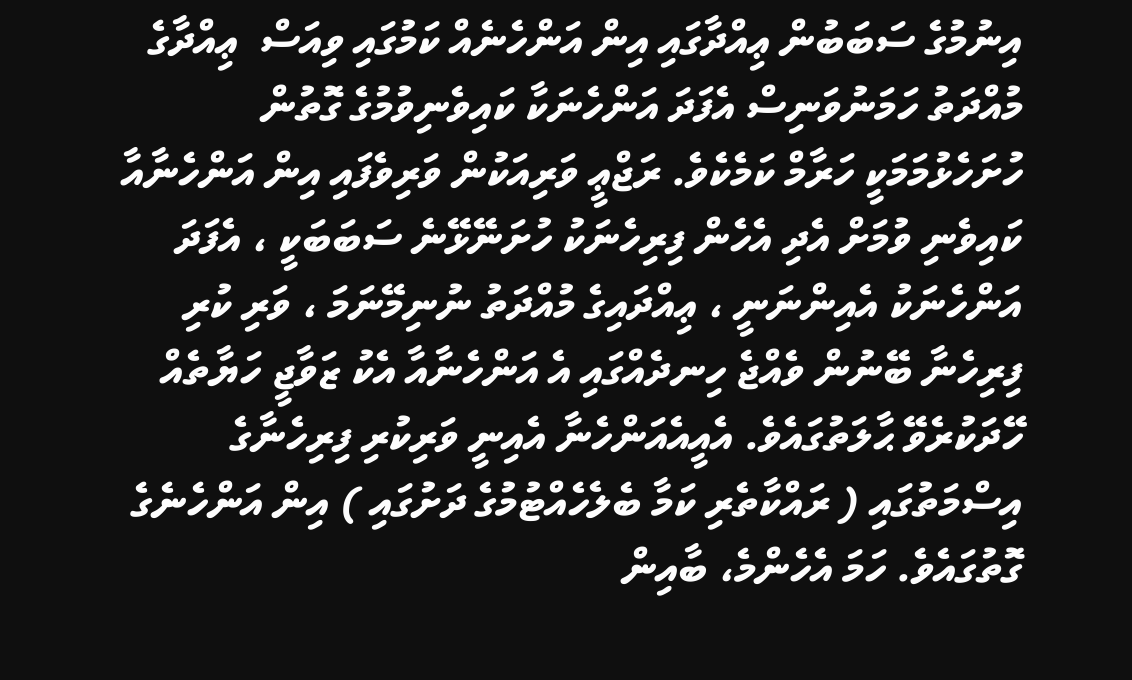އިނުމުގެ ސަބަބުން ޢިއްދާގައި އިން އަންހެނެއް ކަމުގައި ވިއަސް  ޢިއްދާގެ މުއްދަތު ހަމަނުވަނިސް އެފަދަ އަންހެނަކާ ކައިވެނިވުމުގެ ގޮތުން ހުށަހެޅުމަމަކީ ހަރާމް ކަމެކެވެ. ރަޖްޢީ ވަރިއަކުން ވަރިވެފައި އިން އަންހެނާއާ ކައިވެނި ވުމަށް އެދި އެހެން ފިރިހެނަކު ހުށަނޭޅޭނެ ސަބަބަކީ ، އެފަދަ އަންހެނަކު އެއިންނަނީ ، ޢިއްދައިގެ މުއްދަތު ނުނިމޭނަމަ ، ވަރި ކުރި ފިރިހެނާ ބޭނުން ވެއްޖެ ހިނދެއްގައި އެ އަންހެނާއާ އެކު ޒަވާޖީ ހަޔާތެއް ހޭދަކުރެވޭ ޙާލަތުގައެވެ. އެއީއެއަންހެނާ އެއިނީ ވަރިކުރި ފިރިހެނާގެ އިސްމަތުގައި ( ރައްކާތެރި ކަމާ ބެލެހެއްޓުމުގެ ދަށުގައި ) އިން އަންހެނެގެ ގޮތުގައެވެ. ހަމަ އެހެންމެ، ބާއިން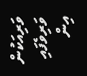ވަރިއަކުން ވަރިވެފައި އިން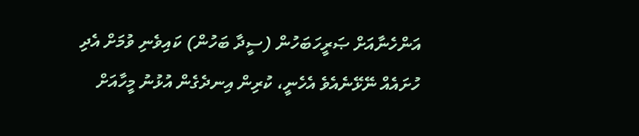އަންހެނާއަށް ޞަރީހަބަހުން (ސީދާ ބަހުން) ކައިވެނި ވުމަށް އެދި ހުށައެއް ނޭޅޭނެއެވެ އެހެނީ، ކުރިން އިނދެގެން އުޅުނު މީހާއަށް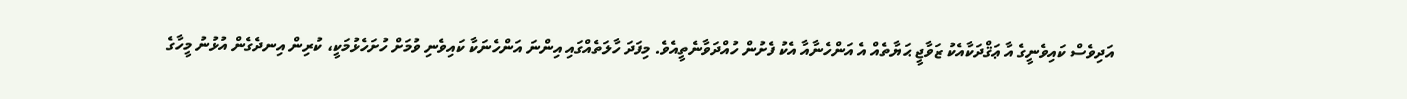އަދިވެސް ކައިވެނީގެ އާ ޢަޤްދަކާއެކު ޒަވާޖީ ޙަޔާތެއް އެ އަންހެނާއާ އެކު ފެށުން ހުއްދަވާނެތީއެވެ. މިފަދަ ހާލަތެއްގައި އިންނަ އަންހެނަކާ ކައިވެނި ވުމަށް ހުށަހެޅުމަކީ، ކުރިން އިނދެގެން އުޅުނު މީހާގެ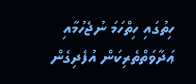ހިތުގައި ހިތްހަމަ ނުޖެހުމާއި ޢަދާވަތްތެރިކަން އުފެދިގެން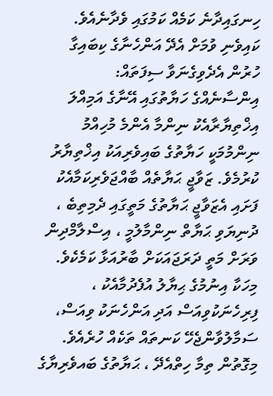ހިނގައިދާނެ ކަމެއް ކަމުގައި ވެދާނެއެވެ.
ކައިވެނި ވުމަށް އެދޭ އަންހެނާގެ ކިބައިގާ ހުރުން އެދެވިގެނަވާ ސިފަތައް:
އިންސާނެއްގެ ހަޔާތުގައި އޭނާގެ އަމިއްލަ އިޚްތިޔާރާއެކު ނިންމާ އެންމެ މުހިއްމު ނިންމުމަކީ ހަޔާތުގެ ބައިވެރިއަކު އިޚްތިޔާރު ކުރުމެވެ. ޒަވާޖީ ޙަޔާތެއް ބާއްޖަވެރިކަމާއެކު ފަށައި އެޒަވާޖީ ޙަޔާތުގެ މަތީގައި ދެމިތިބެ ، ދުނިޔަވި ޙަޔާތް ނިންމާލުމީ ، އިސްލާމްދިން ވަރަށް މަތީ ދަރަޖައަކަށް ބާރުއަޅާ ކަމެކެވެ.
މިހަކާ އިނުމުގެ ޙިޔާލު އުފެދުމާއެކު ، ފިރިހެނަކުވިއަސް އަދި އަންހެނަކު ވިއަސް، ސަމާލުވާންޖެހޭ ކަނތައް ތަކެއް ހުރެއެވެ. މިގޮތުން ތިމާ ހިތްއެދޭ ، ޙަޔާތުގެ ބައވެރިޔާގެ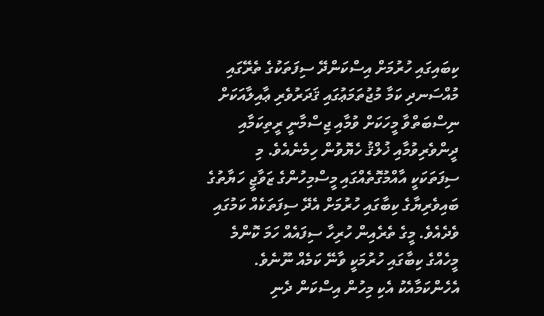ކިބައިގައި ހުރުމަށް އިސްކަންދޭ ސިފަތަކުގެ ތެރޭގައި މުއްސަނދި ކަމާ މުޖުތަމަޢުގައި ޤަދަރުވެރި ޢާއިލާއަކަށް ނިސްބަތްވާ މީހަކަށް ވުމާއި ޖިސްމާނީ ރީތިކަމާއި ދީންވެރިވުމާއި ޚުލްޤު ހެޔޮވުން ހިމެނެއެވެ. މި ސިފަތަކަކީ އާއްމުގޮތެއްގައި މީސްމިހުންގެ ޒަވާޖީ ހަޔާތުގެ ބައިވެރިޔާގެ ކިބާގައި ހުރުމަށް އެދޭ ސިފަތަކެއް ކަމުގައި ވެދެއެވެ. މީގެ ތެރެއިން ހުރިހާ ސިފައެއް ހަމަ ކޮންމެ މީހެއްގެ ކިބާގައި ހުރުމަކީ ވާނޭ ކަމެއް ނޫނެވެ. އެހެންކަމާއެކު އެކި މިހުން އިސްކަން ދެނި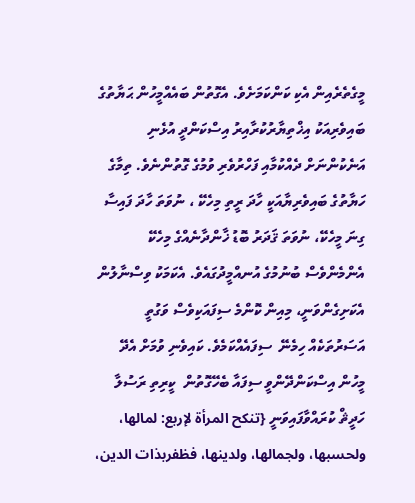މީގެތެރެއިން އެކި ކަންކަމަށެވެ. އެގޮތުން ބައެއްމީހުން ޙަޔާތުގެ ބައިވެރިއަކު އިޚްތިޔާރުކުރާއިރު އިސްކަންދީ އުޅެނި އަނެކުންނަށް ދެއްކުމާއި ފަހްރުވެރި ވުމުގެ ގޮތުންނެވެ. ތިމާގެ ހަޔާތުގެ ބައިވެރިޔާއަކީ ހާދަ ރީތި މިހެކޭ ، ނުވަތަ ހާދަ ފައިސާ ގިނަ މީހެކޭ، ނުވަތަ ޤަދަރު ބޮޑު ޚާންދާނެއްގެ މިހެކޭ އެންމެންވެސް ބުނުމުގެ އުނއްމީދުގައެވެ. އެކަމަކު ވިސްނާލުން އެކަށިގެންވަނީ، މިއިން ކޮންމެ ސިފައަކިވެސް ވަގުތީ އަސަރުތަކެއް ހިމެނޭ  ސިފައެއްކަމެވެ. ކައިވެނި ވުމަށް އެދޭ މީހުން އިސްކަންދޭންވީ ސިފައާ ބެހޭގޮތުން  ކީރިތި ރަސުލާ ހަދީޘް ކުރައްވާފައިވަނީ {تنكح المرأة لإربع: لمالها، ولحسبها، ولجمالها، ولدينها، فظفربذات الدين،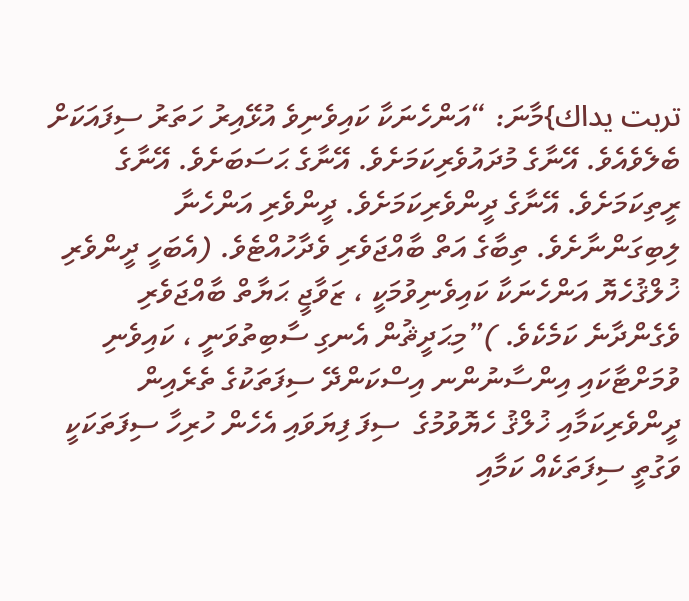تربت يداك}މާނަ: “އަންހެނަކާ ކައިވެނިވެ އުޅޭއިރު ހަތަރު ސިފައަކަށް ބެލެވެއެވެ. އޭނާގެ މުދައުވެރިކަމަށެވެ. އޭނާގެ ޙަސަބަށެވެ. އޭނާގެ ރީތިކަމަށެވެ. އޭނާގެ ދީންވެރިކަމަށެވެ. ދީންވެރި އަންހެނާ ލިބިގަންނާށެވެ. ތިބާގެ އަތް ބާއްޖަވެރި ވެދާހުއްޓެވެ. (އެބަހީ ދީންވެރި ޚުލްޤުހެޔޮ އަންހެނަކާ ކައިވެނިވުމަކީ ، ޒަވާޖީ ޙަޔާތް ބާއްޖަވެރި ވެގެންދާނެ ކަމެކެވެ. )”މިޙަދީޘުން އެނގި ސާބިތުވަނީ ، ކައިވެނި ވުމަށްޓާކައި އިންސާނުންނ އިސްކަންދޭ ސިފަތަކުގެ ތެރެއިން ދީންވެރިކަމާއި ޚުލްޤު ހެޔޮވުމުގެ  ސިފަ ފިޔަވައި އެހެން ހުރިހާ ސިފަތަކަކީ ވަގުތީ ސިފަތަކެއް ކަމާއި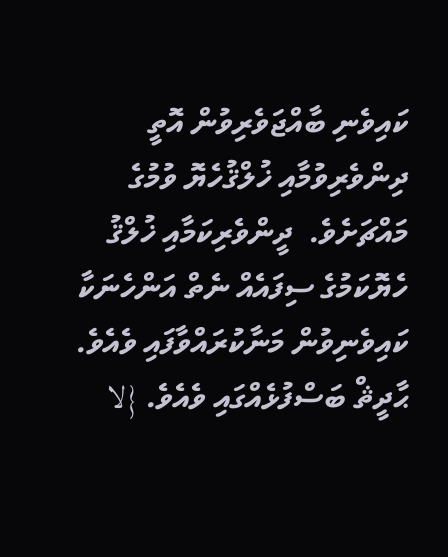ކައިވެނި ބާއްޖަވެރިވުން އޮތީ ދިންވެރިވުމާއި ޚުލްޤުހެޔޮ ވުމުގެ މައްޗަށެވެ.  ދީންވެރިކަމާއި ޚުލްޤު ހެޔޮކަމުގެ ސިފައެއް ނެތް އަންހެނަކާ ކައިވެނިވުން މަނާކުރައްވާފައި ވެއެވެ.  ޙާދީޘް ބަސްފުޅެއްގައި ވެއެވެ. {لا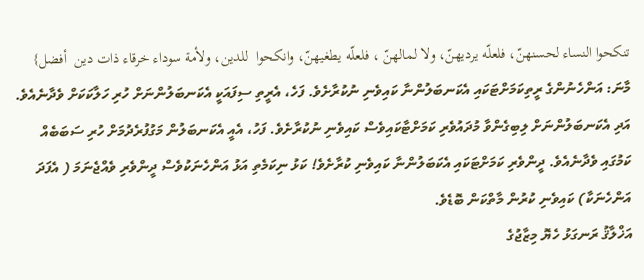تنكحوا النساء لحسنهنّ، فلعلّه يرديهنّ، ولا لمالهنّ ، فلعلّه يطغيهنّ، وانكحوا  للدين، ولأمة سوداء خرقاء ذات دين  أفضل} މާނަ: އަންހެނުންގެ ރީތިކަމަށްޓަކައި އެކަނބަލުންނާ ކައިވެނި ނުކުރާށެވެ. ފަހެ، އެރީތި ސިފައަކީ އެކަނބަލުންނަށް ހުރި ހަލާކަކަށް ވެދާނެއެވެ. އަދި އެކަނބަލުންނަށް ލިބިގެންވާ މުދައުވެރި ކަމަށްޓާކައިވެސް ކައިވެނި ނުކުރާށެވެ. ފަހު، އެއީ އެކަނބަލުން މަގުފުރެދުމަށް ހުރި ސަބަބެއް ކަމުގައި ވެދާނެއެވެ. ދީންވެރި ކަމަށްޓަކައި އެކަބަލުންނާ ކައިވެނި ކުރާށެވެ! ކަޅު ނިކަމެތި އަޅު އަންހެނަކުވެސް ދީންވެރި ވެއްޖެނަމަ ( އެފަދަ އަންހެނަކާ) ކައިވެނި ކުރުން މާތްކަން ބޮޑެވެ.
އަޚްލާޤު ރަނގަޅު ހެޔޮ މިޒާޖުގެ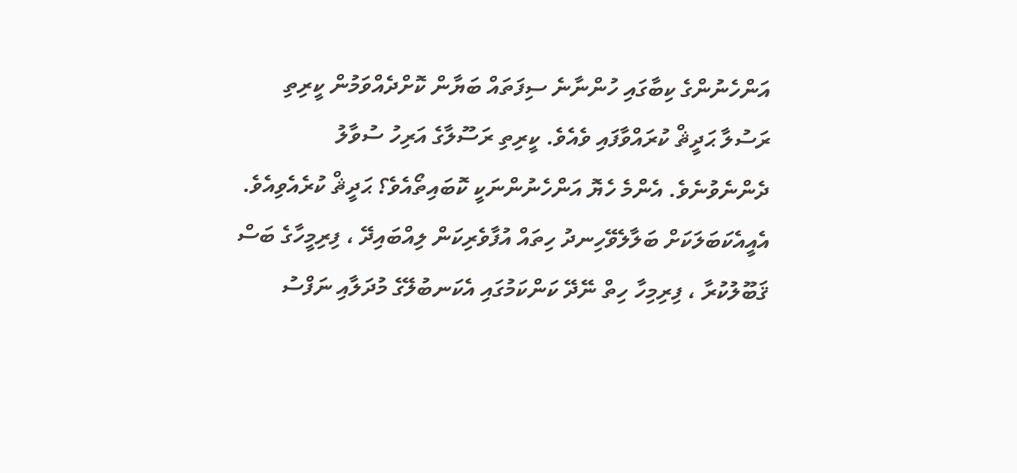އަންހެނުންގެ ކިބާގައި ހުންނާނެ ސިފަތައް ބަޔާން ކޮށްދެއްވަމުން ކީރިތި ރަސުލާ ޙަދީޘް ކުރައްވާފައި ވެއެވެ. ކީރިތި ރަސޫލާގެ އަރިހު ސުވާލު ދެންނެވުނެވެ. އެންމެ ހެޔޮ އަންހެނުންނަކީ ކޮބައިތޯއެވެ؟ ޙަދީޘް ކުރެއެވިއެވެ. އެއީއެކަބަލަކަށް ބަލާލެވޭހިނދު ހިތައް އުފާވެރިކަން ލިއްބައިދޭ ، ފިރިމީހާގެ ބަސް ޤަބޫލުކުރާ ، ފިރިމިހާ ހިތް ނޭދޭ ކަންކަމުގައި އެކަނބުލޭގެ މުދަލާއި ނަފްސު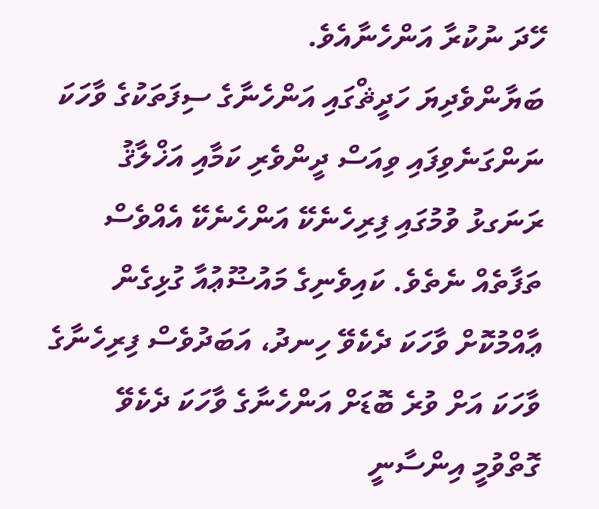ހޭދަ ނުކުރާ އަންހެނާއެވެ.
ބަޔާންވެދިޔަ ހަދީޘްގައި އަންހެނާގެ ސިފަތަކުގެ ވާހަކަ ނަންގަނެވިފައި ވިއަސް ދީންވެރި ކަމާއި އަޚްލާޤު ރަނަގޅު ވުމުގައި ފިރިހެނެކޭ އަންހެނެކޭ އެއްވެސް ތަފާތެއް ނެތެވެ. ކައިވެނިގެ މައުޟޫޢުއާ ގުޅިގެން ޢާއްމުކޮށް ވާހަކަ ދެކެވޭ ހިނދު، އަބަދުވެސް ފިރިހެނާގެ ވާހަކަ އަށް ވުރެ ބޮޑަށް އަންހެނާގެ ވާހަކަ ދެކެވޭ ގޮތްވުމީ އިންސާނީ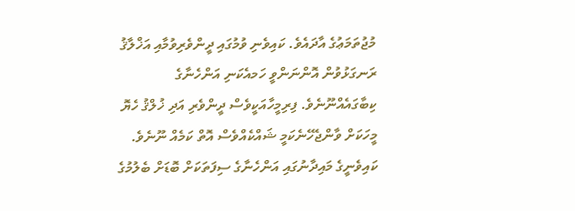މުޖުތަމަޢުގެ އާދައެވެ. ކައިވެނި ވުމުގައި ދީންވެރިވުމާއި އަޚްލާޤު ރަނގަޅުވުން އޮންނަންވީ ހަމއެކަނި އަންހެނާގެ ކިބާގައެއްނޫނެވެ. ފިރިމީހާއަކީވެސް ދީންވެރި އަދި ޚުލްޤު ހެޔޮ މީހަކަށް ވާންޖެހޭނެކަމީ ޝައްކެއްވެސް އޮތް ކަމެއް ނޫނެވެ. ކައިވެނީގެ މައިދާނުގައި އަންހެނާގެ ސިފަތަކަށް ބޮޑަށް ބެލުމުގެ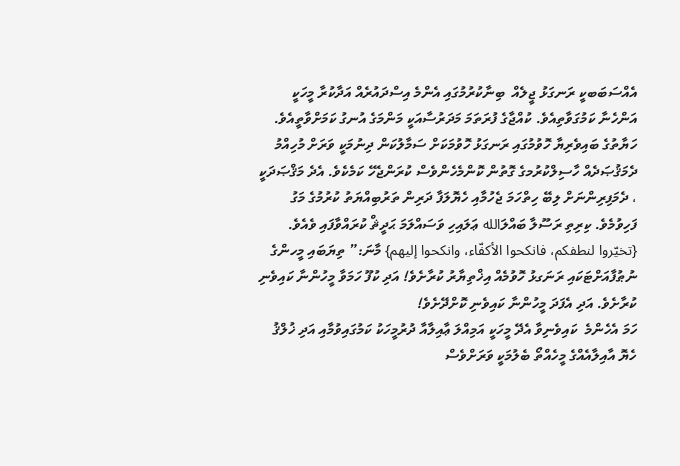އެއްސަބަބކީ ރަނގަޅު ޖީލެއް  ބިނާކުރުމުގައި އެންމެ އިސްދައުރެއް އަދާކުރާ މީހަކީ އަންހެނާ ކަމުގަވާތިއެވެ. ކުއްޖާގެ ފުރަތަމަ މަދަރުސާއަކީ މަންމަގެ އުނގު ކަމަށްވާތީއެވެ.
ހަޔާތުގެ ބައިވެރިޔާ ހޮވުމުގައި ރަނގަޅު ހޮވުމަކަށް ސަމާލުކަން ދިނުމަކީ ވަރަށް މުހިއްމު ދެމަޤުޞަދެއް ހާސިލްކުރުމގެ ގޮތުން ކޮންމެހެންވެސް ކުރަންޖެހޭ ކަމެކެވެ. އެދެ މަޤްޞަދަކީ ، ދެމަފިރިންނަށް ލިބޭ ހިތްހަމަ ޖެހުމާއި ހެޔޮލަފާ ދަރިން ތަރުބިއްޔަތު ކުރުމުގެ މަގު ފަހިވުމެވެ. ކިރިތި ރަސޫލާ ބައްލަالله ޢަލައިހި ވަސައްލަމަ ޙަދީޘް ކުރައްވާފައި ވެއެވެ. {تخيّروا لنطفكم، فانكحوا الأكفّاء، وانكحوا إليهم} މާނަ:” ތިޔަބައި މީހންގެ ނުޠުފާއަށްޓަކައި ރަނަގޅު ހޮވުމެއް އިޚްތިޔާރު ކުރާށެވެ! އަދި ކުފޫ ހަމަވާ މީހުންނާ ކައިވެނި ކުރާށެވެ. އަދި އެފަދަ މީހުންނާ ކައިވެނި ކޮށްދޭށެވެ!
ހަމަ އެހެންމެ  ކައިވެނިވާ އެދޭ މީހަކީ އަމިއްލަ ޢާއިލާއާ ދުރުމީހަކު ކަމުގައިވުމާއި އަދި ޚުލްޤު ހެޔޮ އާއިލާއެއްގެ މީހެއްތޯ ބެލުމަކީ ވަރަށްވެސް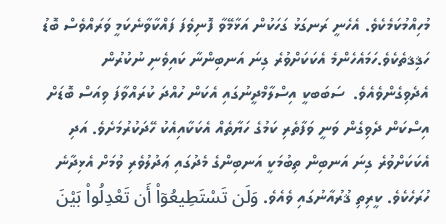މުހިއްމުކަމެކެވެ. އެހެނީ ރަނގަޅު ގަހަކުން އަޅާމޭވާ ފޮނިވެފަ ފައްކާވާނެކަމީ ވަރައްވެސް ބޮޑު ހަޤިޤތެކެވެ.ހަމައެހެންމެ އެކަކަށްވުރެ ގިނަ އަނބިންނާ ކައިވެނި ނުކުރުން
އެދެވިގެންވެއެވެ.  ސަބަބކީ އިސްލާމްދީނުގައި އެކަން ހުއްދަ ކުރައްވާފަ ވިއަސް ބޮޑަށް އިސްކަން ދެވިގެން ވަނީ ވަފާތެރި ކަމުގެ ހަޔާތެއް އެކަކާއިއެކު ހޭދަކުރުމަށެވެ. އަދި އެކަކަށްވުރެ ގިނަ އަނބިން ތިބުމަކީ އަނބިންގެ މެދުގައި ޢަދުލުވެރި ވުމަށް އެޅިދާނެ ހުރަހެކެވެ. ކީރިތި ޤުރުއާނުގައި ވެއެވެ. وَلَن تَسْتَطِيعُوۤاْ أَن تَعْدِلُواْ بَيْنَ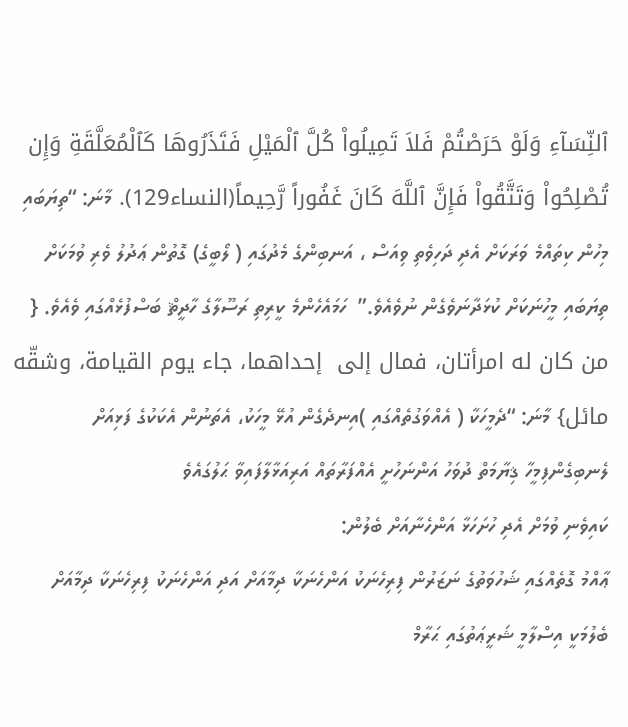ٱلنِّسَآءِ وَلَوْ حَرَصْتُمْ فَلاَ تَمِيلُواْ كُلَّ ٱلْمَيْلِ فَتَذَرُوهَا كَٱلْمُعَلَّقَةِ وَإِن تُصْلِحُواْ وَتَتَّقُواْ فَإِنَّ ٱللَّهَ كَانَ غَفُوراً رَّحِيماً(النساء129). މާނަ: “ތިޔަބައި މިހުން ކިތައްމެ ވަރަކަށް އެދި ދަހިވެތި ވިއަސް ، އަނބިންގެ މެދުގައި ( ލޯބީގެ) ގޮތުން ޢަދުލު ވެރި ވުމަކަށް ތިޔަބައި މީހުނަކަށް ކުޅަދާނަވެގެން ނުވެއެވެ.”  ހަމައެހެންމެ ކީރިތި ރަސޫލާގެ ހާދީޘް ބަސްފުޅެއްގައި ވެއެވެ. { من كان له امرأتان، فمال إلى  إحداهما، جاء يوم القيامة، وشقّه مائل} މާނަ: “ދެމީހަކާ ( އެއްވަގުތެއްގައި )އިނދެގެން އުޅޭ މީހަކު، އެތަނުން އެކަކުގެ ފަޅިއަށް ލެނބިގެންފިމީހާ ޤިޔާމަތް ދުވަހު އަންނަހުށީ އެއްފަރާތައް އަރިއަޅާލާފައިވާ ޙަލުގައެވެ
ކައިވެނި ވުމަށް އެދި ހުށަހަޅާ އަންހެނާއަށް ބެލުން:
ޢާއްމު ގޮތެއްގައި ޝަހުވަތުގެ ނަޒަރުން ފިރިހެނަކު އަންހެނަކާ ދިމާއަށް އަދި އަންހެނަކު ފިރިހެނަކާ ދިމާއަށް ބެލުމަކީ އިސްލާމީ ޝަރީޢަތުގައި ޙަރާމް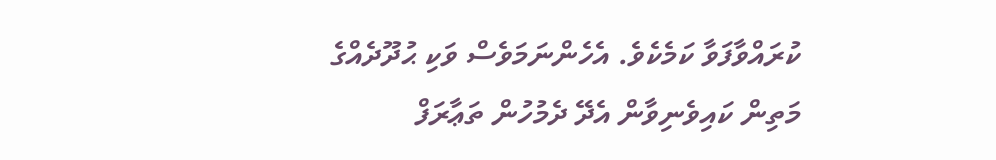ކުރައްވާފަވާ ކަމެކެވެ. އެހެންނަމަވެސް ވަކި ޙުދޫދެއްގެ މަތިން ކައިވެނިވާން އެދޭ ދެމުހުން ތަޢާރަފް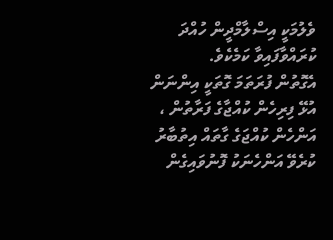ވެލުމަކީ އިސްލާމްދީން ހުއްދަ ކުރައްވާފައިވާ ކަމެކެވެ.
އެގޮތުން ފުރަތަމަ ގޮތަކީ އިންނަން އުޅޭ ފިރިހެން ކުއްޖާގެ ފަރާތުން ، އަންހެން ކުއްޖަގެ ގާތައް އިތުބާރު ކުރެވޭ އަންހެނަކު ފޮނުވައިގެން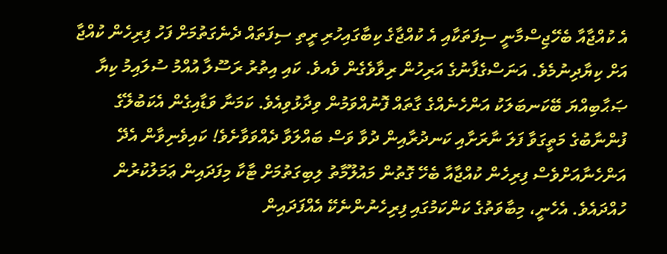އެ ކުއްޖާއާ ބެހޭޖިސްމާނީ ސިފަތަކާއި އެ ކުއްޖާގެ ކިބާގައިހުރި ރީތި ސިފަތައް ދެނެގަތުމަށް ފަހު ފިރިހެން ކުއްޖާ އަށް ކިޔާދިނުމެވެ. އަނަސްގެފާނުގެ އަރިހުން ރިވާވެގެން ވެއވެ. ކައި އިތުރު ރަސޫލާ އުއްމު ސުލައިމު ކިޔާ ޞަޙާބިއްޔަ ބޭކަނބަލަކު އަންހެނެއްގެ ގާތައް ފޮނުއްވަމުން ވިދާޅުވިއެވެ. ކަމަނާ ވަޑާއިގެން އެކަބުލޭގެ ފުންނާބުގެ މަތީގަވާ ފަލަ ނާރަށާއި ކަނދުރާއިން ދުވާ ވަސް ބައްލަވާ ދެއްވަވާށެވެ! ކައިވެނިވާން އެދޭ އަންހެނާއަށްވެސް ފިރިހެން ކުއްޖާއާ ބެހޭ ގޮތުން މައުލޫމާތު ލިބިގަތުމަށް ޓާކާ މިފަދައިން ޢަމަލުކުރުން ހުއްދައެވެ. އެހެނީ، މިބާވަތުގެ ކަންކަމުގައި ފިރިހެނުންނެކޭ އެއްފަދައިން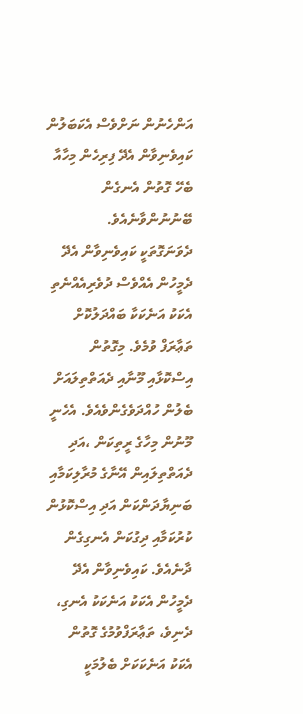އަންހެނުން ނަށްވެސް އެކަބަލުން ކައިވެނިވާން އެދޭ ފިރިހެން މިހާއާ ބެހޭ ގޮތުން އެނގެން ބޭނުނުންވާނެއެވެ.
ދެވަނަގޮތަކީ ކައިވެނިވާން އެދޭ ދެމީހުން އެއްވެސް ދުވެރިއެއްނެތި އެކަކު އަނެކަކާ ބައްދަލުކޮށް ތަޢާރަފް ވުމެވެ. މިގޮތުން އިސްކޮޅާއި މޫނާއި ދެއަތްތިލައަށް ބެލުން ހުއްދަވެގެންވެއެވެ. އެހެނީ މޫނުން މިހާގެ ރީތިކަން ،އަދި ދެއަތްތިލައިން އޭނާގެ މުރާލިކަމާއި ބަނިޔާދަންކަން އަދި އިސްކޮޅުން ކުރުކަމާއި ދިގުކަން އެނގިގެން ދާނެއެވެ. ކައިވެނިވާން އެދޭ ދެމީހުން އެކަކު އަނެކަކު އެނގި، ދެނިވެ، ތަޢާރަފްވުމުގެ ގޮތުން އެކަކު އަނެކަކަށް ބެލުމަކީ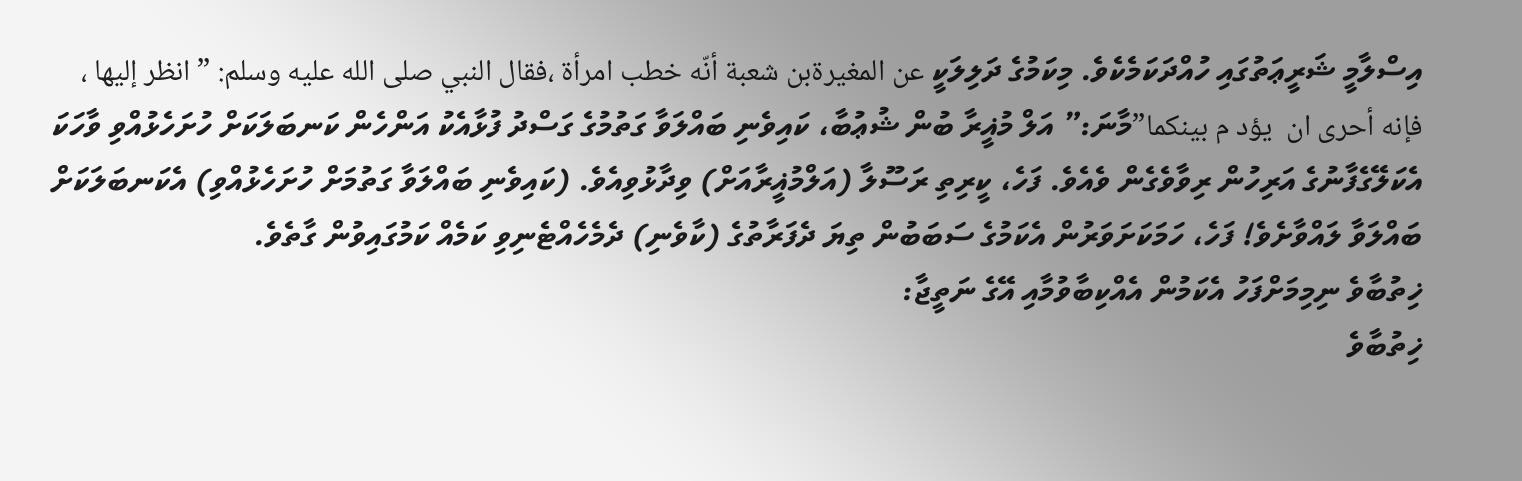އިސްލާމީ ޝަރީޢަތުގައި ހުއްދަކަމެކެވެ. މިކަމުގެ ދަލިލަކީ عن المغيرةبن شعبة أنّه خطب امرأة ،فقال النبي صلى الله عليه وسلم: ” انظر إليها ، فإنه أحرى ان  يؤد م بينكما”މާނަ:” އަލް މުޣީރާ ބުން ޝުޢުބާ، ކައިވެނި ބައްލަވާ ގަތުމުގެ ގަސްދު ފުޅާއެކު އަންހެން ކަނބަލަކަށް ހުށަހެޅުއްވި ވާހަކަ އެކަލޭގެފާނުގެ އަރިހުން ރިވާވެގެން ވެއެވެ. ފަހެ، ކީރިތި ރަސޫލާ (އަލްމުޣީރާއަށް) ވިދާޅުވިއެވެ. (ކައިވެނި ބައްލަވާ ގަތުމަށް ހުށަހެޅުއްވި) އެކަނބަލަކަށް ބައްލަވާ ލައްވާށެވެ! ފަހެ، ހަމަކަށަވަރުން އެކަމުގެ ސަބަބުން ތިޔަ ދެފަރާތުގެ (ކާވެނި) ދެމެހެއްޓެނިވި ކަމެއް ކަމުގައިވުން ގާތެވެ.
ޚިތުބާވެ ނިމިމަށްފަހު އެކަމުން އެއްކިބާވުމާއި އޭގެ ނަތީޖާ:
ޚިތުބާވެ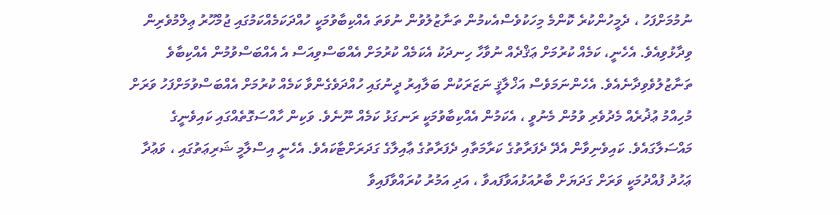ނުމުމަށްފަހު ، ދެމީހުންކުރެ ކޮންމެ މިހަކުވެސްއެކމުން ތަނާޒުލުވުން ނުވަތަ އެއްކިބާވުމަކީ ހުއްދަކަމެއްކަމުގައި ޖުމްހޫރު ޢިލްމުވެރިން ވިދާޅުވިއެވެ. އެހެނީ، ކަމެއް ކުރުމަށް ޢަޤްދެއް ނުވާހާ ހިނދަކު އެކަމެއް ކުރުމަށް އެއްބަސްވިއަސް އެ އެއްބަސްވުމުން އެއްކިބާވެ ތަނާޒުލުވެވިދާނެއެވެ. އެހެންނަމަވެސް އަޚްލާޤީ ނަޒަރަކުން ބަލާއިރު ދީނުގައި ހުއްދަވެގެންވާ ކަމެއް ކުރުމަށް އެއްބަސްވުމަށްފަހު ވަރަށް މުހިއްމު ޢުޛުރެއް މެދުވެރި ވުމުން މެނުވީ ، އެކަމުން އެއްކިބާވުމަކީ ރަނގަޅު ކަމެއް ނޫނެވެ. ވަކިން ހާއްސަގޮތެއްގައި ކައިވެނީގެ މައްސަލާގައެވެ. ކައިވެނިވާން އެދޭ ދެފަރާތުގެ ކަރާމަތާއި ދެފަރާތުގެ ޢާއިލާގެ ގަދަރަށްޓާކައެވެ. އެހެނީ އިސްލާމީ ޝަރިޢަތުގައި ، ވަޢުދާ ޢަހުދު ފުއްދުމަކީ ވަރަށް ގަދަޔަށް ބާރުއަޅުއަވާފައވާ ، އަދި އަމުރު ކުރައްވާފައިވާ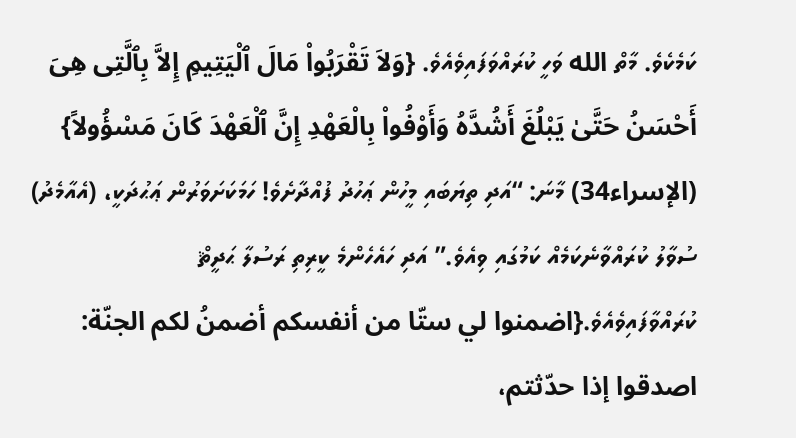ކަމެކެވެ. މާތް الله ވަހީ ކުރައްވަފައިވެއެވެ. {وَلاَ تَقْرَبُواْ مَالَ ٱلْيَتِيمِ إِلاَّ بِٱلَّتِى هِىَ أَحْسَنُ حَتَّىٰ يَبْلُغَ أَشُدَّهُ وَأَوْفُواْ بِالْعَهْدِ إِنَّ ٱلْعَهْدَ كَانَ مَسْؤُولاً} (الإسراء34) މާނަ: “އަދި ތިޔަބައި މީހުން ޢަހުދު ފުއްދާށެވެ! ހަމަކަށަވަރުން ޢަޙުދަކީ، (އެއާމެދު) ސުވާލު ކުރައްވާނެކަމެއް ކަމުގައި ވިއެވެ.” އަދި ހައެހެންމެ ކީރިތި ރަސުލާ ޙަދީޘް ކުރައްވާފައިވެއެވެ.{اضمنوا لي ستّا من أنفسكم أضمنُ لكم الجنّة: اصدقوا إذا حدّثتم،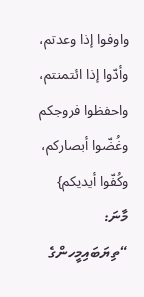واوفوا إذا وعدتم، وأدّوا إذا ائتمنتم، واحفظوا فروجكم وغُضّوا أبصاركم، وكُفّوا أيديكم} މާނަ: “ތިޔަބައިމީހންގެ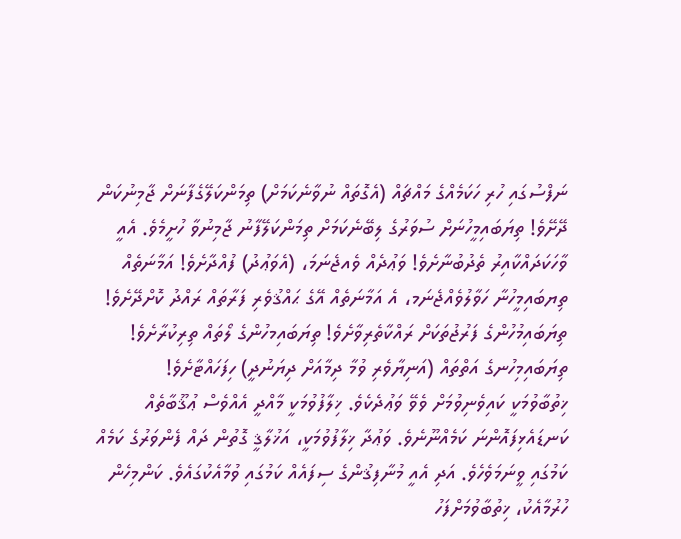ނަފްސުގައި ހުރި ހަކަމެއްގެ މައްޗައް (އެގޮތައް ނުވާނެކަމަށް) ތިމަންކަލޭގެފާނަށް ޖާމިނުކަން ދޭށޭވެ! ތިޔަބައިމީހުނަށް ސުވަރުގެ ލިބޭނެކަމަށް ތިމަންކަލޭފާނު ޖާމިނުވާ ހުށީމެވެ. އެއީ ވާހަކަދައްކާއިރު ތެދުބުނާށެވެ! ވަޢުދެއް ވެއޖެނަމަ، (އެވަޢުދު) ފުއްދާށެވެ! އަމާނަތެއް ތިޔބައިމީހުނާ ހަވާލުވެއްޖެނަމ، އެ އަމާނަތެއް އޭގެ ޙައްޤުވެރި ފަރާތައް ރައްދު ކޮށްދޭށެވެ! ތިޔަބައިމުހުންގެ ފަރުޖުތަކަށް ރައްކާތެރިވާށެވެ! ތިޔަބައިމހުންގެ ލޯތައް ތިރިކުރާށެވެ! ތިޔަބައިމިހުނގެ އަތްތައް (އަނިޔާވެރި ވުމާ ދިމާއަށް ދިޔަނުދީ) ހިފަހައްޓާށެވެ!
ޚިތުބާވުމަކީ ކައިވެނިވުމަށް ވެވޭ ވަޢުދެކެވެ. ޚިލާފުވުމަކީ މާއްދީ އެއްވެސް ޢުޤޫބާތެއް ކަނޑައެޅިފައޮންނަ ކަމެއްނޫނެވެ. ވަޢުދާ ޚިލާފުވުމަކީ، އަޚުލާޤީ ގޮތުން ދައް ފެންވަރުގެ ކަމެއް ކަމުގައި ވީނަމަވެހެވެ. އަދި އެއީ މުނާފިޤުންގެ ސިފައެއް ކަމުގައި ވުމާއެކުގައެވެ. ކަންމިހެން ހުރުމާއެކު، ޚިތުބާވުމަށްފަހު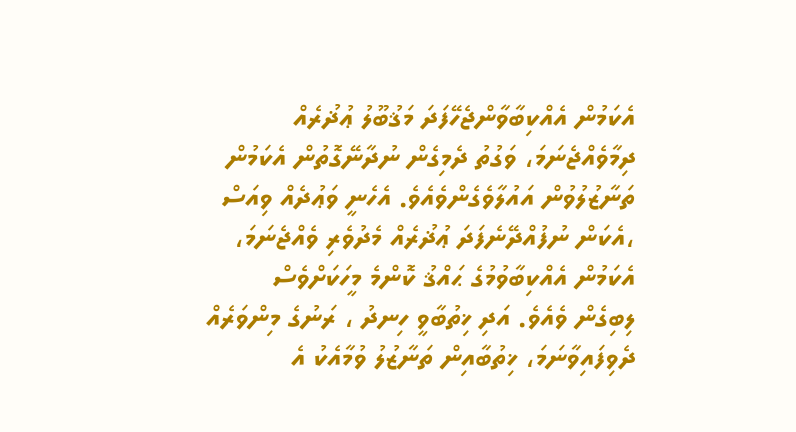އެކަމުން އެއްކިބާވާންޖެހޭފަދަ މަޤުބޫލު ޢުޛުރެއް ދިމާވެއްޖެނަމަ، ވަގުތު ދެމިގެން ނުދާނޭގޮތުން އެކަމުން ތަނާޒުލުވުން އައުލާވެގެންވެއެވެ. އެހެނީ ވަޢުދެއް ވިއަސް ،އެކަން ނުފުއްދޭނެފަދަ ޢުޛުރެއް މެދުވެރި ވެއްޖެނަމަ، އެކަމުން އެއްކިބާވުމުގެ ޙައްޤު ކޮންމެ މީހަކަށްވެސް ލިބިގެން ވެއެވެ. އަދި ޚިތުބާވީ ހިނދު ، ރަނުގެ މިންވަރެއް ދެވިފައިވާނަމަ، ޚިތުބާއިން ތަނާޒުލު ވުމާއެކު އެ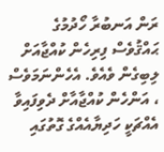ރަން އަނބުރާ ހޯދުމުގެ ޙައްޤުވެސް ފިރިހެން ކުއްޖާއަށް ލިބިގެން ވެއެވެ. އެހެންނަމަވެސް ، އަންހެން ކުއްޖާއާށް ދެވިފައިވާ އެއްޗަކީ ހަދިޔާއެއްގެ ގޮތުގައި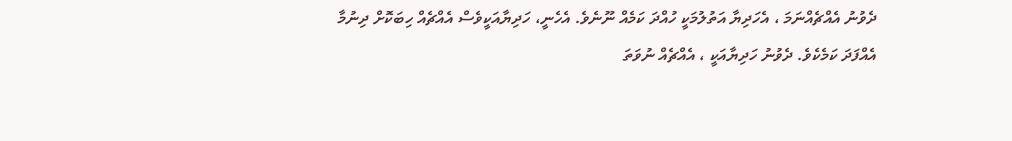ދެވުނު އެއްޗެއްނަމަ ، އެހަދިޔާ އަތުލުމަކީ ހުއްދަ ކަމެއް ނޫނެވެ. އެހެނީ، ހަދިޔާއަކީވެސް އެއްޗެއް ހިބަކޮށް ދިނުމާ އެއްފަދަ ކަމެކެވެ. ދެވުނު ހަދިޔާއަކީ ، އެއްޗެއް ނުވަތަ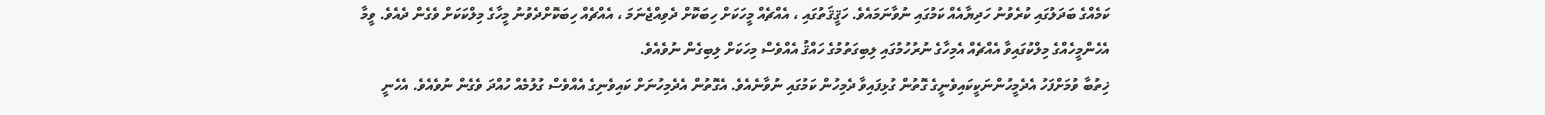ކަމެއްގެ ބަދަލުގައި ކުރެވުނު ހަދިޔާއެއް ކަމުގައި ނުވާނަމައެވެ. ހަޤީޤަތުގައި ، އެއްޗެއް މީހަކަށް ހިބަކޮށް ދެވިއްޖެނަމަ ، އެއްޗެއް ހިބަކޮށްދެވުނު މީހާގެ މިލްކަކަށް ވެގެން ދެއެވެ. ވީމާ އެހެންމީހެއްގެ މިލްކުގައިވާ އެއްޗެއް އެމިހާގެ ނުރުހުމުގައި ލިބިގަތުމުގެ ހައްޤު އެއްވެސް މިހަކަށް ލިބިގެން ނުވެއެވެ.
ޚިތުބާ ވުމަށްފަހު އެދެމީހުންނަކީކައިވެނީގެ ގޮތުން ގުޅިފައިވާ ދެމިހުން ކަމުގައި ނުވާނެއެވެ. އެގޮތުން އެދެމިހުނަށް ކައިވެނިގެ އެއްވެސް ގުލުމެއް ހުއްދަ ވެގެން ނުވެއެވެ. އެހެނީ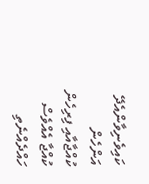ކައިވެނިވާންއެދޭ އަންހެން ކުއްޖާއާއި ފިރިހެން ކުއްޖާ އެއްވެސް ހައްދެއްނެތި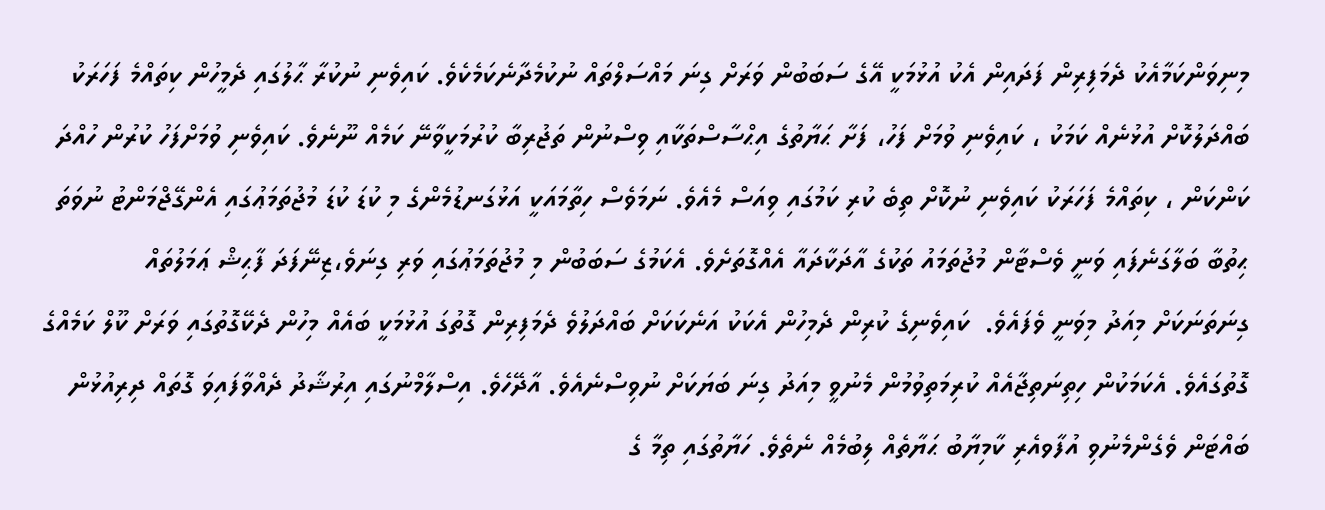މިނިވަންކަމާއެކު ދެމަފިރިން ފަދައިން އެކު އުޅުމަކީ އޭގެ ސަބަބުން ވަރަށް ގިނަ މައްސަލްތައް ނުކުމެދާނެކަމެކެވެ. ކައިވެނި ނުކުރާ ޙާލުގައި ދެމީހުން ކިތައްމެ ފަހަރަކު ބައްދަލުކޮށް އުޅުނެއް ކަމަކު ، ކައިވެނި ވުމަށް ފަހު، ފަށާ ޙަޔާތުގެ އިޙްސާސްތަކާއި ވިސްނުން ތަޖުރިބާ ކުރުމަކީވާނޭ ކަމެއް ނޫނެވެ. ކައިވެނި ވުމަށްފަހު ކުރުން ހުއްދަ ކަންކަން ، ކިތައްމެ ފަހަރަކު ކައިވެނި ނުކޮށް ތިބެ ކުރި ކަމުގައި ވިއަސް މެއެވެ. ނަމަވެސް ހިތާމައަކީ އަޅުގަނޑުމެންގެ މި ކުޑަ ކުޑަ މުޖުތަމަޢުގައި އެންގޭޖްމަންޓު ނުވަތަ ޙިތުބާ ބަލާގަނެފައި ވަނީ ވެސްޓާން މުޖުތަމައު ތަކުގެ އާދަކާދައާ އެއްގޮތަށެވެ. އެކަމުގެ ސަބަބުން މި މުޖުތަމަޢުގައި ވަރި ގިނަވެ،ޒިނޭފަދަ ފާޙިޝް ޢަމަލުތައް ގިނަތަނަކަށް މިއަދު މިވަނީ ވެފައެވެ.  ކައިވެނިގެ ކުރިން ދެމިހުން އެކަކު އަނެކަކަށް ބައްދަލުވެ ދެމަފިރިން ގޮތުގަ އުޅުމަކީ ބައެއް މިހުން ދެކޭގޮތުގައި ވަރަށް ކޫލް ކަމެއްގެ ގޮތުގައެވެ. އެކަމަކުން ހިތިނަތިޖާއެއް ކުރިމަތިވުމުން މެނުވީ މިއަދު ގިނަ ބަޔަކަށް ނުވިސްނެއެވެ. އާދޭހެވެ. އިސްލާމްނުގައި އިރުޝާދު ދެއްވާފައިވަ ގޮތައް ދިރިއުޅުން ބައްޓަން ވެގެންމެނުވި އުފާވއެރި ކާމިޔާބު ޙަޔާތެއް ލިބުމެއް ނެތެވެ. ހަޔާތުގައި ތިމާ ގެ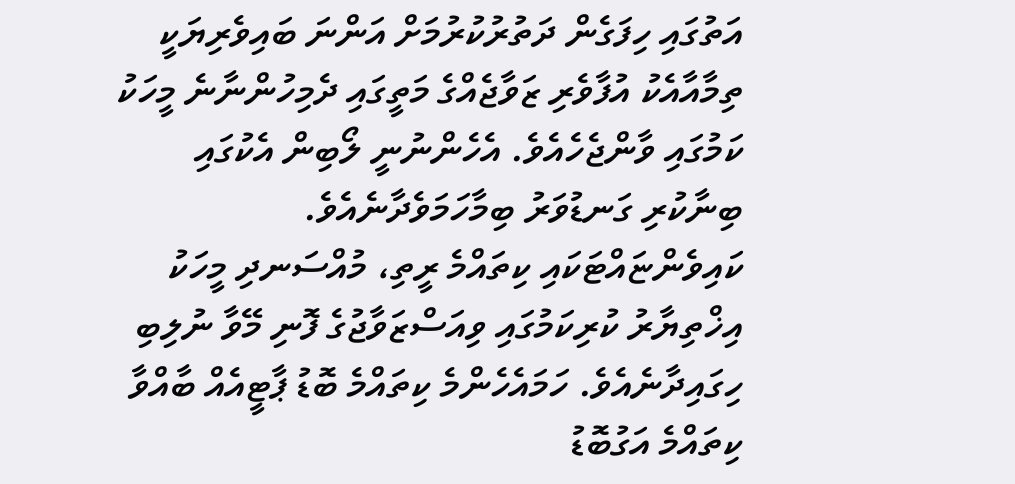އަތުގައި ހިފަގެން ދަތުރުކުރުމަށް އަންނަ ބައިވެރިޔަކީ ތިމާއާއެކު އުފާވެރި ޒަވާޖެއްގެ މަތީގައި ދެމިހުންނާނެ މީހަކު ކަމުގައި ވާންޖެހެއެވެ. އެހެންނުނީ ލޯބިން އެކުގައި ބިނާކުރި ގަނޑުވަރު ބިމާހަމަވެދާނެއެވެ. ކައިވެންޏައްޓަކައި ކިތައްމެ ރީތި، މުއްސަނދި މީހަކު އިޚްތިޔާރު ކުރިކަމުގައި ވިއަސްޒަވާޖުގެ ފޮނި މޭވާ ނުލިބި ހިގައިދާނެއެވެ. ހަމައެހެންމެ ކިތައްމެ ބޮޑު ޕާޓީއެއް ބާއްވާ ކިތައްމެ އަގުބޮޑު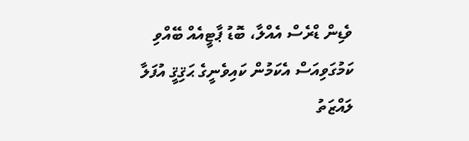ވެޑިން ޑްރެސް އެއްލާ، ބޮޑު ޕާޓީއެއް ބޭއްވި ކަމުގަވިއަސް އެކަމުން ކައިވެނީގެ ޙަޤިޤީ އުފަލާ ލައްޒަތު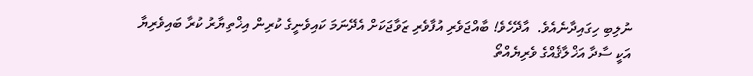ނުލިބި ހިގައިދާނެއެވެ.  އާދޭހެވެ! ބާއްޖަވެރި އުފާވެރި ޒަވާޖަކަށް އެދޭނަމަ ކައިވެނީގެ ކުރިން އިޚްތިޔާރު ކުރާ ބައިވެރިޔާ އަކީ ސާދާ އަޚްލާޤެއްގެ ވެރިޔެއްތޯ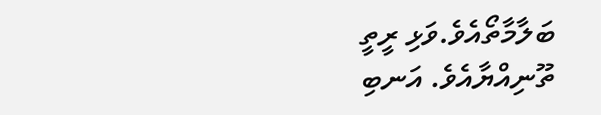ބަލާމާތޯއެވެ.ވަޅި ރީތީ ތޫނިއްޔާއެވެ. އަނބި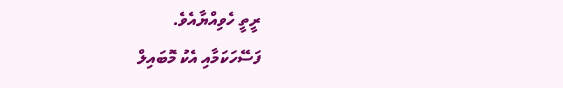ރީތީ ހެވިއްޔާއެވެ.
ފަސޭހަކަމާއި އެކު މޮބައިލް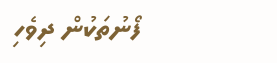ފޯނުތަކުން ދިވެހި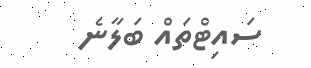ސައިޓްތައް ބަލާނެ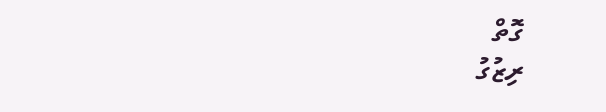ގޮތް
ރިޒުގު